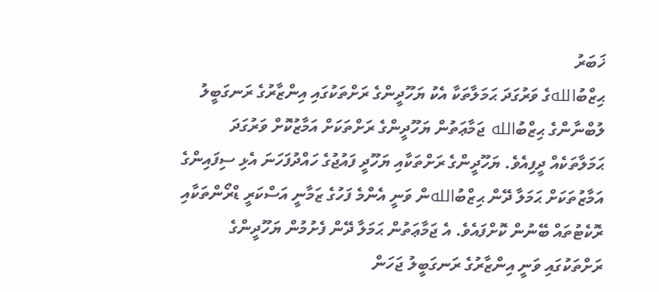ޚަބަރު
ޙިޒްބުاللهގެ ވަރުގަދަ ޙަމަލާތަކާ އެކު ޔަހޫދީންގެ ރަށްތަކުގައި އިންޒާރުގެ ރަނގަބީލު
ލުބްނާންގެ ޙިޒްބުالله ޖަމާޢަތުން ޔަހޫދީންގެ ރަށްތަކަށް އަމާޒުކޮށް ވަރުގަދަ ޙަމަލާތަކެއް ދީފިއެވެ. ޔަހޫދީންގެ ރަށްތަކާއި ޔަހޫދީ ފައުޖުގެ ހައްދުފަހަނަ އެޅި ސިފައިންގެ އަމާޒުތަކަށް ޙަމަލާ ދޭން ޙިޒްބުاللهން ވަނީ އެންމެ ފަހުގެ ޒަމާނީ އަސްކަރީ ޑްރޯންތަކާއި ރޮކެޓުތައް ބޭނުން ކޮށްފައެވެ. އެ ޖަމާޢަތުން ޙަމަލާ ދޭން ފެށުމުން ޔަހޫދީންގެ ރަށްތަކުގައި ވަނީ އިންޒާރުގެ ރަނގަބީލު ޖަހަން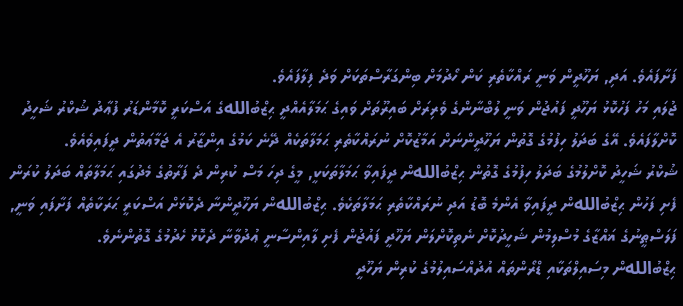ފަށާފައެވެ. އަދި, ޔަހޫދީން ވަނީ ރައްކާތެރި ކަން ހޯދުމަށް ބިންގަރާސްތަކަށް ވަދެ ފިލާފައެވެ.
ޖުލައި މަހު ފަހުކޮޅު ޔަހޫދީ ފައުޖުން ވަނީ ލުބްނާންގެ ވެރިރަށް ބައިރޫތަށް ވައިގެ ޙަމަލާއެއްދީ ޙިޒްބުاللهގެ އަސްކަރީ ކޮމާންޑަރު ފުޢާދު ޝުކްރު ޝަހީދު ކޮށްލާފައެވެ. އޭގެ ބަދަލު ހިފުމުގެ ގޮތުން ޔަހޫދީންނަށް އަމާޒުކޮށް ނުރައްކާތެރި ޙަމަލާތަކެއް ދޭނެ ކަމުގެ އިންޒާރު އެ ޖަމާޢަތުން ދީފައިވެއެވެ.
ޝުކްރު ޝަހީދު ކޮށްލުމުގެ ބަދަލު ހިފުމުގެ ގޮތުން ޙިޒްބުاللهން ދީފައިވާ ޙަމަލާތަކަކީ, މީގެ ދިހަ މަސް ކުރިން ދެ ފަރާތުގެ މެދުގައި ޙަމަލާތައް ބަދަލު ކުރަން ފެށި ފަހުން ޙިޒްބުاللهން ދީފައިވާ އެންމެ ބޮޑު އަދި ނުރައްކާތެރި ޙަމަލާތަކެވެ. ޙިޒްބުاللهން ޔަހޫދީންނާ ދެކޮޅަށް އަސްކަރީ ޙަރަކާތެއް ފަށާފައި ވަނީ, ފަލަސްޠީނުގެ ޣައްޒާގެ މުސްލިމުން ޝަހީދުކޮށް ނެތިކޮށްލަން ޔަހޫދީ ފައުޖުން ފެށި ލާއިންސާނީ ޢުދުވާނާ ދެކޮޅު ހެދުމުގެ ގޮތުންނެވެ.
ޙިޒްބުاللهން މިސައިލްތަކާއި ޑްރޯންތައް އުދުއްސައިލުމުގެ ކުރިން ޔަހޫދީ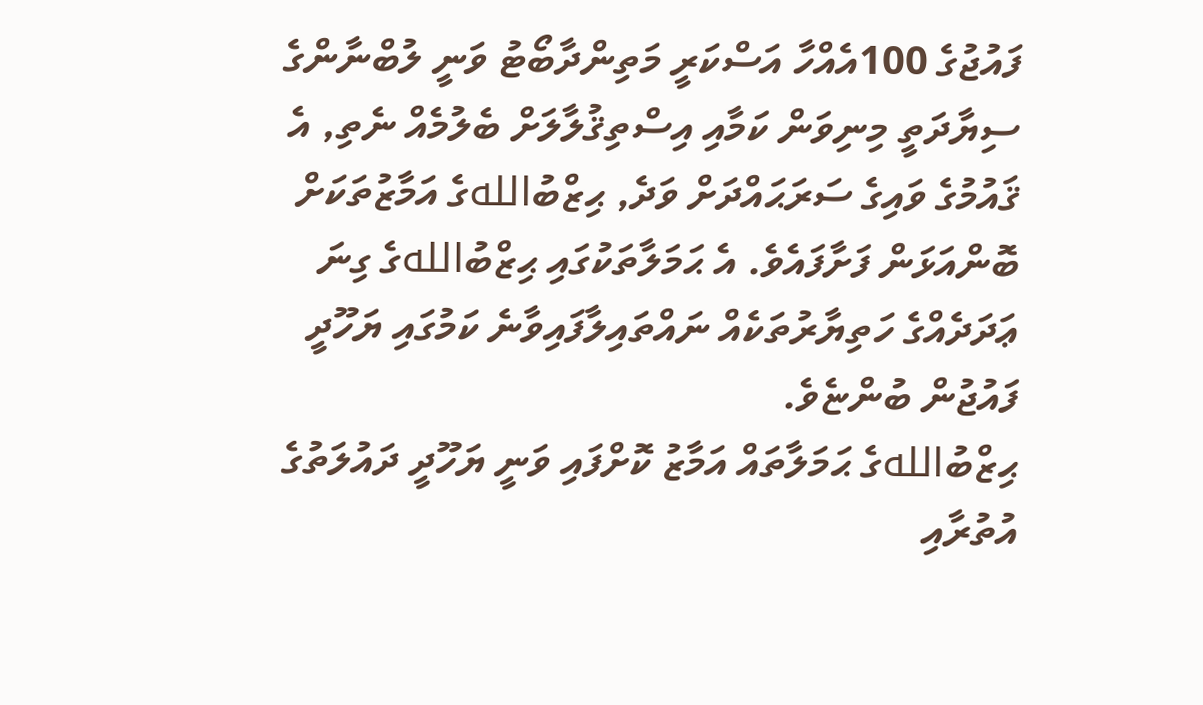ފައުޖުގެ 100އެއްހާ އަސްކަރީ މަތިންދާބޯޓު ވަނީ ލުބްނާންގެ ސިޔާދަތީ މިނިވަން ކަމާއި އިސްތިޤުލާލަށް ބެލުމެއް ނެތި, އެ ޤައުމުގެ ވައިގެ ސަރަޙައްދަށް ވަދެ, ޙިޒްބުاللهގެ އަމާޒުތަކަށް ބޮންއަޅަން ފަށާފައެވެ. އެ ޙަމަލާތަކުގައި ޙިޒްބުاللهގެ ގިނަ ޢަދަދެއްގެ ހަތިޔާރުތަކެއް ނައްތައިލާފައިވާނެ ކަމުގައި ޔަހޫދީ ފައުޖުން ބުންޏެވެ.
ޙިޒްބުاللهގެ ޙަމަލާތައް އަމާޒު ކޮށްފައި ވަނީ ޔަހޫދީ ދައުލަތުގެ އުތުރާއި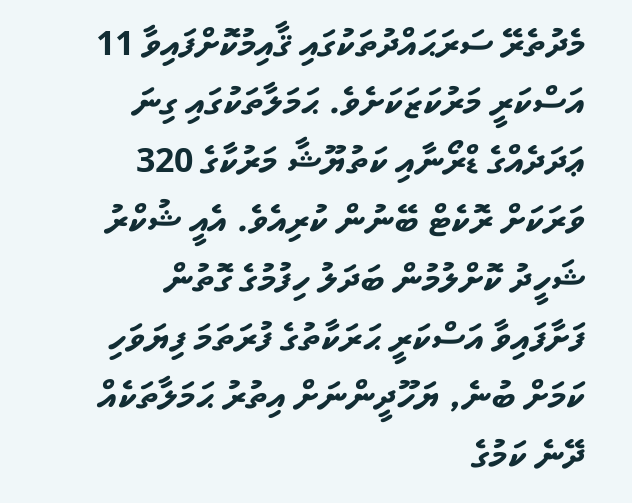މެދުތެރޭ ސަރަޙައްދުތަކުގައި ޤާއިމުކޮށްފައިވާ 11 އަސްކަރީ މަރުކަޒަކަށެވެ. ޙަމަލާތަކުގައި ގިނަ ޢަދަދެއްގެ ޑްރޯނާއި ކަތުޔޫޝާ މަރުކާގެ 320 ވަރަކަށް ރޮކެޓް ބޭނުން ކުރިއެވެ. އެއީ ޝުކްރު ޝަހީދު ކޮށްލުމުން ބަދަލު ހިފުމުގެ ގޮތުން ފަށާފައިވާ އަސްކަރީ ޙަރަކާތުގެ ފުރަތަމަ ފިޔަވަހި ކަމަށް ބުނެ, ޔަހޫދީންނަށް އިތުރު ޙަމަލާތަކެއް ދޭނެ ކަމުގެ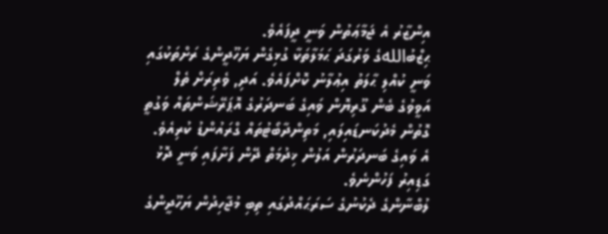އިންޒާރު އެ ޖަމާޢަތުން ވަނީ ދީފައެވެ.
ޙިޒްބުاللهގެ ވަރުގަދަ ޙަމަލާތަކާ ގުޅިގެން ޔަހޫދީންގެ ރަށްތަކުގައި ވަނީ ކުއްލި ޙާލަތު އިޢުލާނު ކޮށްފައެވެ. އަދި, ވެރިރަށް ތެލް އަވީވުގެ ބެން ގޫރިޔޮން ވައިގެ ބަނދަރުގެ އޮޕަރޭޝަންތައް ވަގުތީ ގޮތުން މެދުކަނޑައިލައި, މަތިންދާބޯޓުތައް ގްރައުންޑު ކުރިއެވެ. އެ ވައިގެ ބަނދަރުން އަލުން ޚިދުމަތް ދޭން ފަށާފައި ވަނީ ދޮޅު ގަޑިއިރު ފަހުންނެވެ.
ލުބްނާންގެ ދެކުނުގެ ސަރަޙައްދުގައި ތިބި މުޖާހިދުން ޔަހޫދީންގެ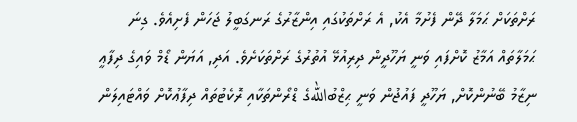ރަށްތަކަށް ޙަމަލާ ދޭން ފެށުމާ އެކު, އެ ރަށްތަކުގައި އިންޒާރުގެ ރަނގަބީލު ޖަހަން ފެށިއެވެ. ގިނަ ޙަމަލާތައް އަމާޒު ކޮށްފައި ވަނީ ޔަހޫދީން ދިރިއުޅޭ އުތުރުގެ ރަށްތަކަށެވެ. އަދި, އަޔަން ޑޯމް ވައިގެ ދިފާޢީ ނިޒާމު ބޭނުންކޮށް, ޔަހޫދީ ފައުޖުން ވަނީ ޙިޒްބުاللهގެ ޑްރޯންތަކާއި ރޮކެޓުތައް ދިފާޢުކޮށް ވައްޓައިލަން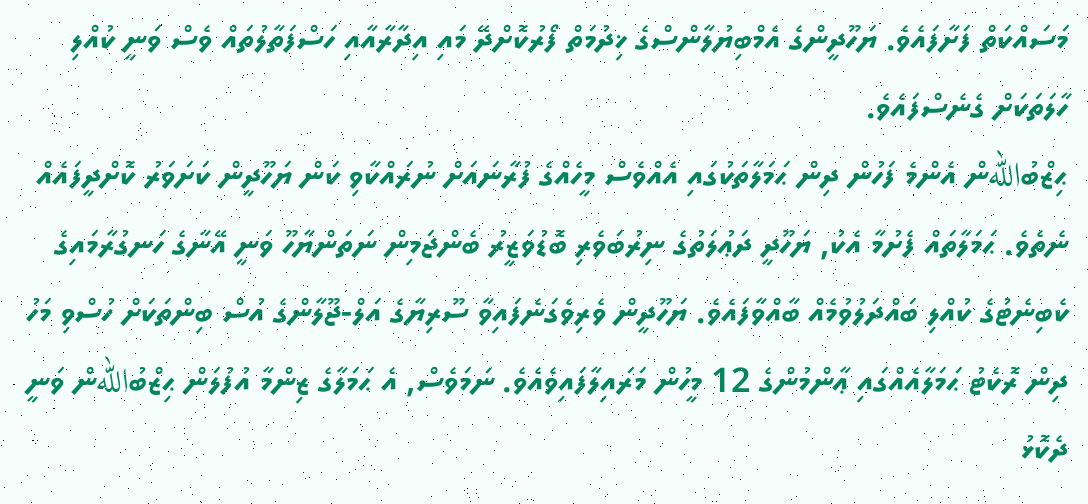މަސައްކަތް ފަށާފައެވެ. ޔަހޫދީންގެ އެމްބިޔުލާންސްގެ ޚިދުމަތް ފޯރުކޮށްދޭ މައި އިދާރާއާއި ހަސްފަތާލުތައް ވެސް ވަނީ ކުއްލި ހާލަތަކަށް ގެނެސްފައެވެ.
ޙިޒްބުاللهން އެންމެ ފަހުން ދިން ޙަމަލާތަކުގައި އެއްވެސް މީހެއްގެ ފުރާނައަށް ނުރައްކާވި ކަން ޔަހޫދީން ކަށަވަރު ކޮށްދީފައެއް ނެތެވެ. ޙަމަލާތައް ފެށުމާ އެކު, ޔަހޫދީ ދަޢުލަތުގެ ނިރުބަވެރި ބޮޑުވަޒީރު ބެންޖަމިން ނަތަންޔާހޫ ވަނީ އޭނާގެ ހަނގުރާމައިގެ ކެބިނެޓުގެ ކުއްލި ބައްދަލުވުމެއް ބާއްވާފައެވެ. ޔަހޫދީން ވެރިވެގަނެފައިވާ ސޫރިޔާގެ އަލް-ޖޫލާންގެ އުސް ބިންތަކަށް ހުސްވި މަހު ދިން ރޮކެޓު ޙަމަލާއެއްގައި ޢާންމުންގެ 12 މީހުން މަރައިލާފައިވެއެވެ. ނަމަވެސް, އެ ޙަމަލާގެ ޒިންމާ އުފުލަން ޙިޒްބުاللهން ވަނީ ދެކޮޅު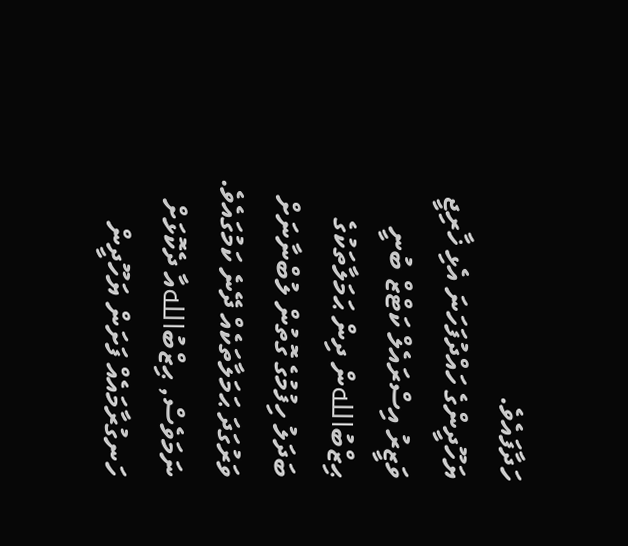ހަދާފައެވެ.
ޔަހޫދީންގެ ހައްދުފަހަނަ އެޅި ޚާރިޖީ ވަޒީރު އިސްރައެލް ކަޓްޒް ބުނީ ޙިޒްބުاللهން ދިން ޙަމަލާތަކުގެ ބަދަލު ހިފުމުގެ ގޮތުން ލުބްނާނަށް ވަރުގަދަ ޙަމަލާތަކެއް ދޭނެ ކަމުގައެވެ. ނަމަވެސް, ޙިޒްބުاللهއާ ދެކޮޅަށް ހަނގުރާމައެއް ފަށަން ޔަހޫދީން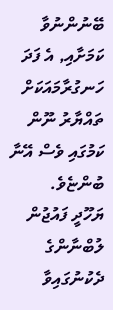ބޭނުންނުވާ ކަމަށާއި, އެ ފަދަ ހަނގުރާމައަކަށް ތައްޔާރު ނޫން ކަމުގައި ވެސް އޭނާ ބުންޏެވެ.
ޔަހޫދީ ފައުޖުން ލުބްނާންގެ ދެކުނުގައިވާ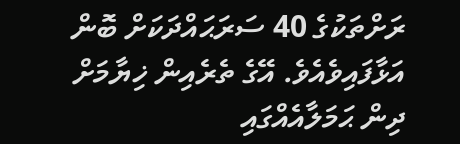ރަށްތަކުގެ 40 ސަރަޙައްދަކަށް ބޮން އަޅާފައިވެއެވެ. އޭގެ ތެރެއިން ޚިޔާމަށް ދިން ޙަމަލާއެއްގައި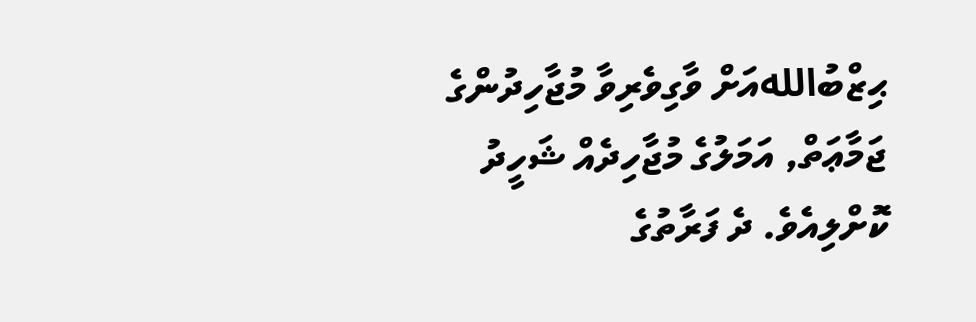ޙިޒްބުاللهއަށް ވާގިވެރިވާ މުޖާހިދުންގެ ޖަމާޢަތް, އަމަލުގެ މުޖާހިދެއް ޝަހީދު ކޮށްލިއެވެ. ދެ ފަރާތުގެ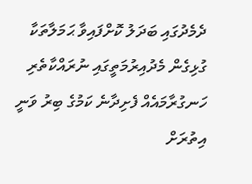ދެމެދުގައި ބަދަލު ކޮށްފައިވާ ޙަމަލާތަކާ ގުޅިގެން މެދުއިރުމަތީގައި ނުރައްކާތެރި ހަނގުރާމައެއް ފެށިދާނެ ކަމުގެ ބިރު ވަނީ އިތުރަށް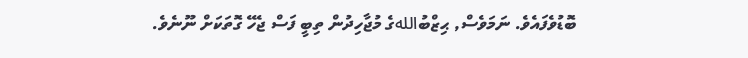ބޮޑުވެފައެވެ. ނަމަވެސް, ޙިޒްބުاللهގެ މުޖާހިދުން ތިބީ ފަސް ޖެހޭ ގޮތަކަށް ނޫނެވެ.